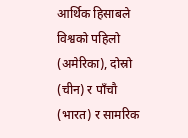आर्थिक हिसाबले विश्वको पहिलो (अमेरिका), दोस्रो (चीन) र पाँचौ (भारत) र सामरिक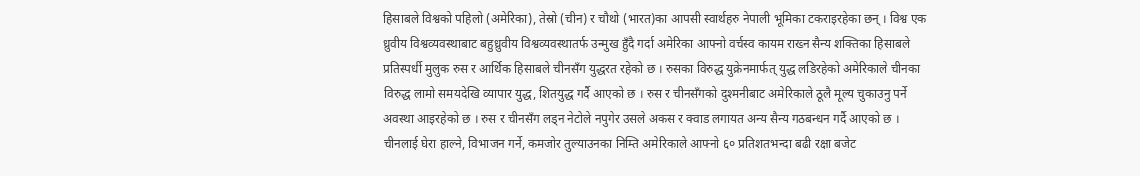हिसाबले विश्वको पहिलो (अमेरिका), तेस्रो (चीन) र चौथो (भारत)का आपसी स्वार्थहरु नेपाली भूमिका टकराइरहेका छन् । विश्व एक ध्रुवीय विश्वव्यवस्थाबाट बहुध्रुवीय विश्वव्यवस्थातर्फ उन्मुख हुँदै गर्दा अमेरिका आफ्नो वर्चस्व कायम राख्न सैन्य शक्तिका हिसाबले प्रतिस्पर्धी मुलुक रुस र आर्थिक हिसाबले चीनसँग युद्धरत रहेको छ । रुसका विरुद्ध युक्रेनमार्फत् युद्ध लडिरहेको अमेरिकाले चीनका विरुद्ध लामो समयदेखि व्यापार युद्ध, शितयुद्ध गर्दै आएको छ । रुस र चीनसँगको दुश्मनीबाट अमेरिकाले ठूलै मूल्य चुकाउनु पर्ने अवस्था आइरहेको छ । रुस र चीनसँग लड्न नेटोले नपुगेर उसले अकस र क्वाड लगायत अन्य सैन्य गठबन्धन गर्दै आएको छ ।
चीनलाई घेरा हाल्ने, विभाजन गर्ने, कमजोर तुल्याउनका निम्ति अमेरिकाले आफ्नो ६० प्रतिशतभन्दा बढी रक्षा बजेट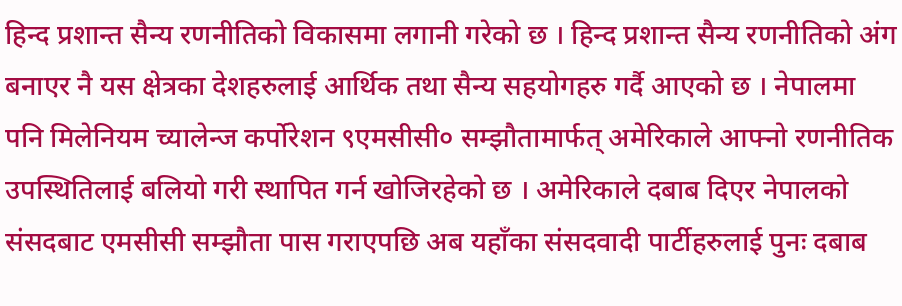हिन्द प्रशान्त सैन्य रणनीतिको विकासमा लगानी गरेको छ । हिन्द प्रशान्त सैन्य रणनीतिको अंग बनाएर नै यस क्षेत्रका देशहरुलाई आर्थिक तथा सैन्य सहयोगहरु गर्दै आएको छ । नेपालमा पनि मिलेनियम च्यालेन्ज कर्पोरेशन ९एमसीसी० सम्झौतामार्फत् अमेरिकाले आफ्नो रणनीतिक उपस्थितिलाई बलियो गरी स्थापित गर्न खोजिरहेको छ । अमेरिकाले दबाब दिएर नेपालको संसदबाट एमसीसी सम्झौता पास गराएपछि अब यहाँका संसदवादी पार्टीहरुलाई पुनः दबाब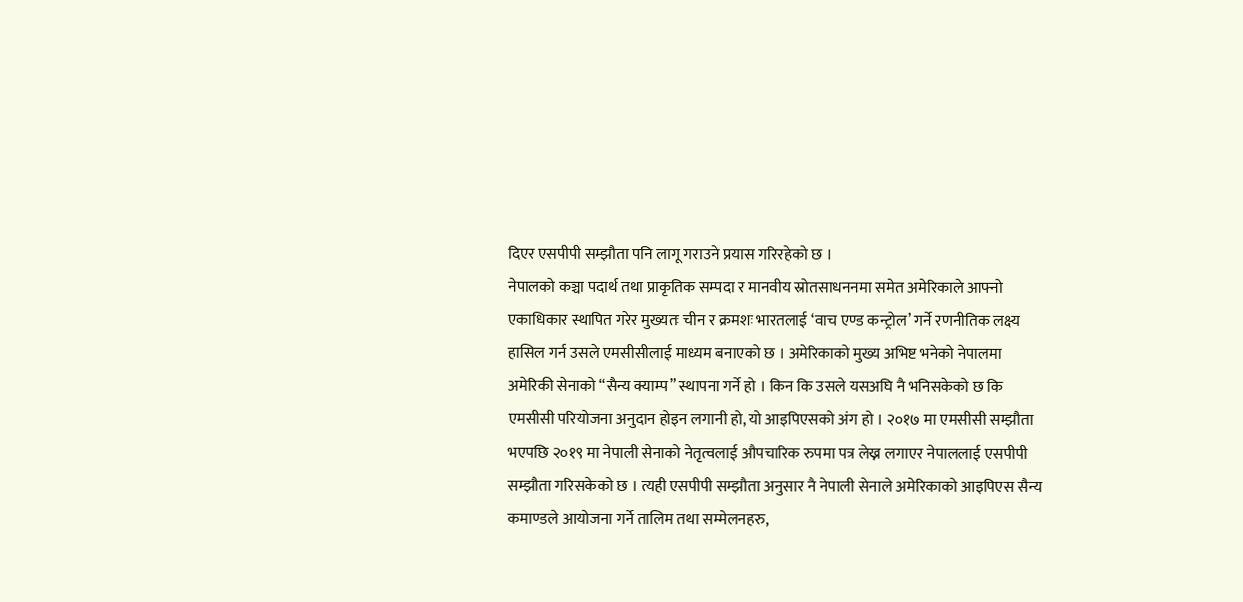दिएर एसपीपी सम्झौता पनि लागू गराउने प्रयास गरिरहेको छ ।
नेपालको कञ्चा पदार्थ तथा प्राकृतिक सम्पदा र मानवीय स्रोतसाधननमा समेत अमेरिकाले आफ्नो एकाधिकार स्थापित गरेर मुख्यतः चीन र क्रमशः भारतलाई ‘वाच एण्ड कन्ट्रोल’ गर्ने रणनीतिक लक्ष्य हासिल गर्न उसले एमसीसीलाई माध्यम बनाएको छ । अमेरिकाको मुख्य अभिष्ट भनेको नेपालमा अमेरिकी सेनाको “सैन्य क्याम्प” स्थापना गर्ने हो । किन कि उसले यसअघि नै भनिसकेको छ कि एमसीसी परियोजना अनुदान होइन लगानी हो, यो आइपिएसको अंग हो । २०१७ मा एमसीसी सम्झौता भएपछि २०१९ मा नेपाली सेनाको नेतृत्वलाई औपचारिक रुपमा पत्र लेख्न लगाएर नेपाललाई एसपीपी सम्झौता गरिसकेको छ । त्यही एसपीपी सम्झौता अनुसार नै नेपाली सेनाले अमेरिकाको आइपिएस सैन्य कमाण्डले आयोजना गर्ने तालिम तथा सम्मेलनहरु,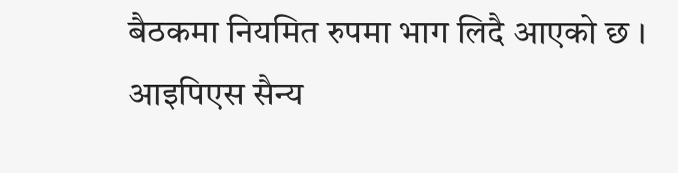बैठकमा नियमित रुपमा भाग लिदै आएको छ । आइपिएस सैन्य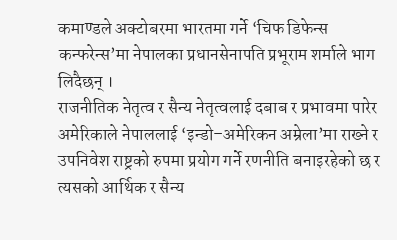कमाण्डले अक्टोबरमा भारतमा गर्ने ‘चिफ डिफेन्स कन्फरेन्स’मा नेपालका प्रधानसेनापति प्रभूराम शर्माले भाग लिदैछन् ।
राजनीतिक नेतृत्व र सैन्य नेतृत्वलाई दबाब र प्रभावमा पारेर अमेरिकाले नेपाललाई ‘इन्डो–अमेरिकन अम्रेला’मा राख्ने र उपनिवेश राष्ट्रको रुपमा प्रयोग गर्ने रणनीति बनाइरहेको छ र त्यसको आर्थिक र सैन्य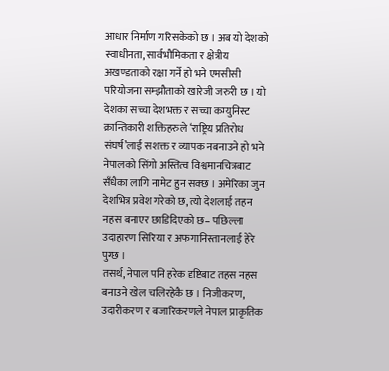आधार निर्माण गरिसकेको छ । अब यो देशको स्वाधीनता, सार्वभौमिकता र क्षेत्रीय अखण्डताको रक्षा गर्ने हो भने एमसीसी परियोजना सम्झौताको खारेजी जरुरी छ । यो देशका सच्चा देशभक्त र सच्चा कम्युनिस्ट क्रान्तिकारी शक्तिहरुले ‘राष्ट्रिय प्रतिरोध संघर्ष’लाई सशक्त र व्यापक नबनाउने हो भने नेपालको सिंगो अस्तित्व विश्वमानचित्रबाट सँधैका लागि नामेट हुन सक्छ । अमेरिका जुन देशभित्र प्रवेश गरेको छ, त्यो देशलाई तहन नहस बनाएर छाडिदिएको छ– पछिल्ला उदाहारण सिरिया र अफगानिस्तानलाई हेरे पुग्छ ।
तसर्थ, नेपाल पनि हरेक दृष्टिबाट तहस नहस बनाउने खेल चलिरहेकै छ । निजीकरण, उदारीकरण र बजारिकरणले नेपाल प्राकृतिक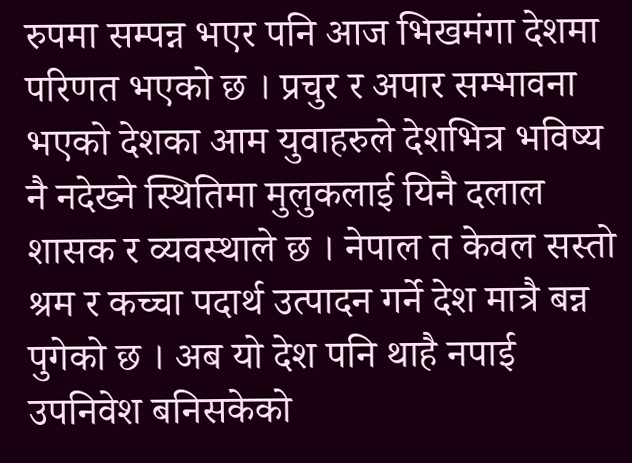रुपमा सम्पन्न भएर पनि आज भिखमंगा देशमा परिणत भएको छ । प्रचुर र अपार सम्भावना भएको देशका आम युवाहरुले देशभित्र भविष्य नै नदेख्ने स्थितिमा मुलुकलाई यिनै दलाल शासक र व्यवस्थाले छ । नेपाल त केवल सस्तो श्रम र कच्चा पदार्थ उत्पादन गर्ने देश मात्रै बन्न पुगेको छ । अब यो देश पनि थाहै नपाई उपनिवेश बनिसकेको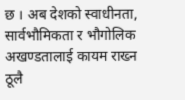छ । अब देशको स्वाधीनता, सार्वभौमिकता र भौगोलिक अखण्डतालाई कायम राख्न ठूलै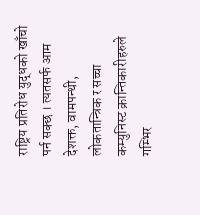राष्ट्रिय प्रतिरोध युद्धको खाँचो पर्न सक्छ । त्यतसर्फ आम देशक्त, वामपन्थी, लोकतान्त्रिक र सच्चा कम्युनिस्ट क्रान्तिकारीहरुले गम्भिर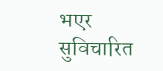भएर सुविचारित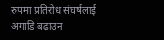रुपमा प्रतिरोध संघर्षलाई अगाडि बढाउन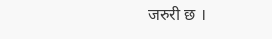जरुरी छ ।